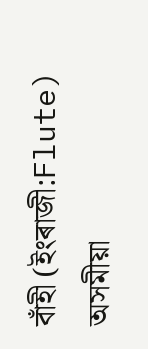বাঁহী (ইংৰাজী:Flute) অসমীয়া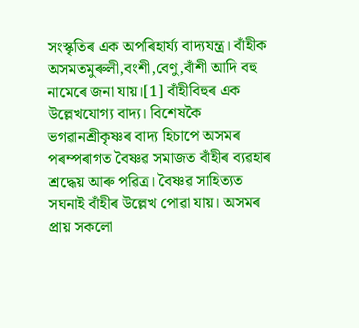সংস্কৃতিৰ এক অপৰিহাৰ্য্য বাদ্যযন্ত্ৰ। বাঁহীক অসমতমুৰুলী,বংশী,বেণু,বাঁশী আদি বহু নামেৰে জনা যায়।[1] বাঁহীবিহুৰ এক উল্লেখযোগ্য বাদ্য। বিশেষকৈ ভগৱানশ্ৰীকৃষ্ণৰ বাদ্য হিচাপে অসমৰ পৰম্পৰাগত বৈষ্ণৱ সমাজত বাঁহীৰ ব্যৱহাৰ শ্ৰদ্ধেয় আৰু পৱিত্ৰ। বৈষ্ণৱ সাহিত্যত সঘনাই বাঁহীৰ উল্লেখ পোৱা যায়। অসমৰ প্ৰায় সকলো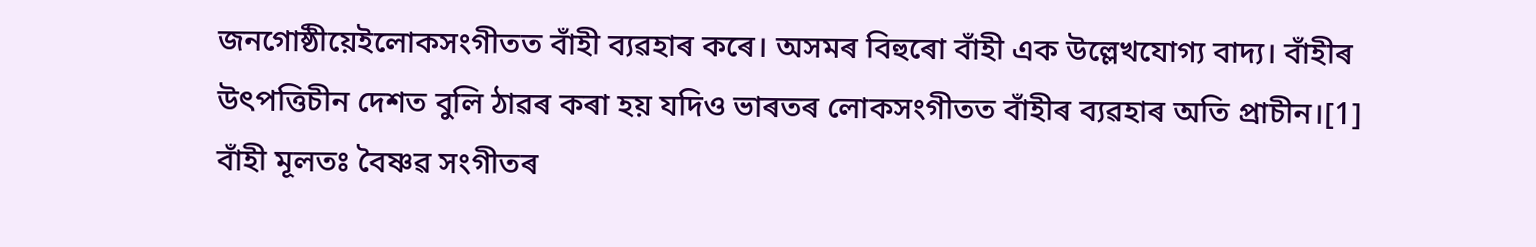জনগোষ্ঠীয়েইলোকসংগীতত বাঁহী ব্যৱহাৰ কৰে। অসমৰ বিহুৰো বাঁহী এক উল্লেখযোগ্য বাদ্য। বাঁহীৰ উৎপত্তিচীন দেশত বুলি ঠাৱৰ কৰা হয় যদিও ভাৰতৰ লোকসংগীতত বাঁহীৰ ব্যৱহাৰ অতি প্ৰাচীন।[1]
বাঁহী মূলতঃ বৈষ্ণৱ সংগীতৰ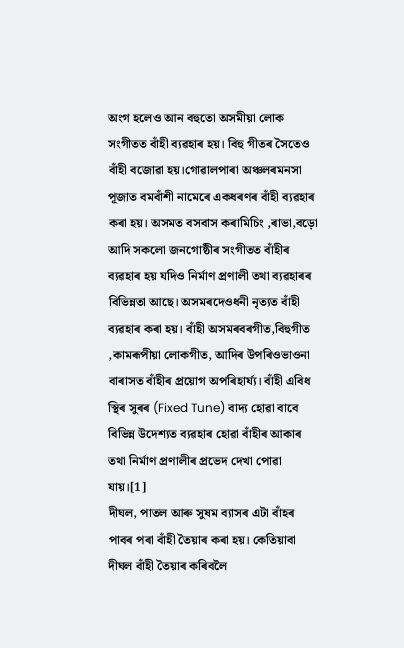অংগ হলেও আন বহুতো অসমীয়া লোক সংগীতত বাঁহী ব্যৱহাৰ হয়। বিহু গীতৰ সৈতেও বাঁহী বজোৱা হয়।গোৱালপাৰা অঞ্চলৰমনসা পূজাত বমবাঁশী নামেৰে একধৰণৰ বাঁহী ব্যৱহাৰ কৰা হয়। অসমত বসবাস কৰামিচিং ,ৰাভা,বড়ো আদি সকলো জনগোষ্ঠীৰ সংগীতত বাঁহীৰ ব্যৱহাৰ হয় যদিও নিৰ্মাণ প্ৰণালী তথা ব্যৱহাৰৰ বিভিন্নতা আছে। অসমৰদেওধনী নৃত্যত বাঁহী ব্যৱহাৰ কৰা হয়। বাঁহী অসমৰবৰগীত,বিহুগীত ,কামৰূপীয়া লোকগীত, আদিৰ উপৰিওভাওনা বাৰাসত বাঁহীৰ প্ৰয়োগ অপৰিহাৰ্য্য। বাঁহী এবিধ স্থিৰ সুৰৰ (Fixed Tune) বাদ্য হোৱা বাবে বিভিন্ন উদেশ্যত ব্যৱহাৰ হোৱা বাঁহীৰ আকাৰ তথা নিৰ্মাণ প্ৰণালীৰ প্ৰভেদ দেখা পোৱা যায়।[1]
দীঘল, পাতল আৰু সুষম ব্যাসৰ এটা বাঁহৰ পাবৰ পৰা বাঁহী তৈয়াৰ কৰা হয়। কেতিয়াবা দীঘল বাঁহী তৈয়াৰ কৰিবলৈ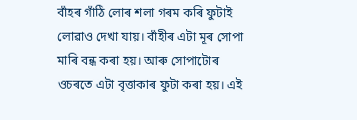বাঁহৰ গাঁঠি লোৰ শলা গৰম কৰি ফুটাই লোৱাও দেখা যায়। বাঁহীৰ এটা মূৰ সোপা মাৰি বন্ধ কৰা হয়। আৰু সোপাটোৰ ওচৰতে এটা বৃত্তাকাৰ ফুটা কৰা হয়। এই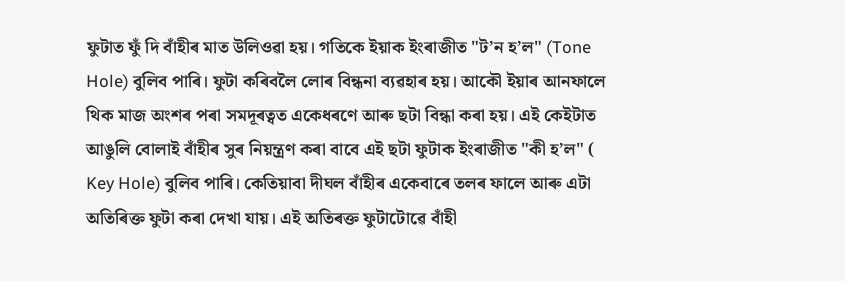ফুটাত ফুঁ দি বাঁহীৰ মাত উলিওৱা হয়। গতিকে ইয়াক ইংৰাজীত "ট’ন হ’ল" (Tone Hole) বুলিব পাৰি। ফুটা কৰিবলৈ লোৰ বিন্ধনা ব্যৱহাৰ হয়। আকৌ ইয়াৰ আনফালে থিক মাজ অংশৰ পৰা সমদূৰত্বত একেধৰণে আৰু ছটা বিন্ধা কৰা হয়। এই কেইটাত আঙুলি বোলাই বাঁহীৰ সুৰ নিয়ন্ত্ৰণ কৰা বাবে এই ছটা ফুটাক ইংৰাজীত "কী হ’ল" ( Key Hole) বুলিব পাৰি। কেতিয়াবা দীঘল বাঁহীৰ একেবাৰে তলৰ ফালে আৰু এটা অতিৰিক্ত ফুটা কৰা দেখা যায়। এই অতিৰক্ত ফুটাটোৱে বাঁহী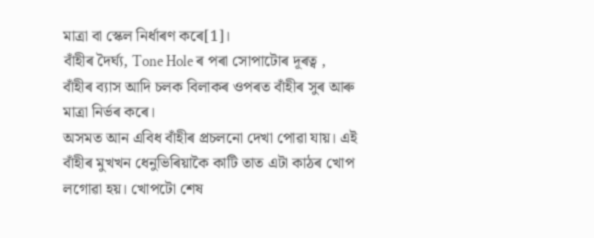মাত্ৰা বা স্কেল নিৰ্ধাৰণ কৰে[1]।
বাঁহীৰ দৈৰ্ঘ্য, Tone Hole ৰ পৰা সোপাটোৰ দূৰত্ব , বাঁহীৰ ব্যাস আদি চলক বিলাকৰ ওপৰত বাঁহীৰ সুৰ আৰু মাত্ৰা নিৰ্ভৰ কৰে।
অসমত আন এবিধ বাঁহীৰ প্ৰচলনো দেখা পোৱা যায়। এই বাঁহীৰ মুখখন ধেনুভিৰিয়াকৈ কাটি তাত এটা কাঠৰ খোপ লগোৱা হয়। খোপটো শেষ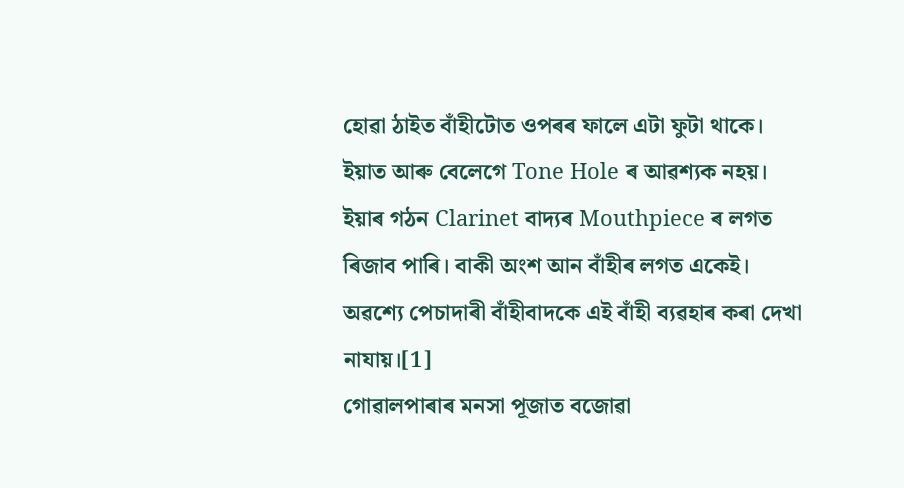হোৱা ঠাইত বাঁহীটোত ওপৰৰ ফালে এটা ফুটা থাকে। ইয়াত আৰু বেলেগে Tone Hole ৰ আৱশ্যক নহয়। ইয়াৰ গঠন Clarinet বাদ্যৰ Mouthpiece ৰ লগত ৰিজাব পাৰি। বাকী অংশ আন বাঁহীৰ লগত একেই। অৱশ্যে পেচাদাৰী বাঁহীবাদকে এই বাঁহী ব্যৱহাৰ কৰা দেখা নাযায়।[1]
গোৱালপাৰাৰ মনসা পূজাত বজোৱা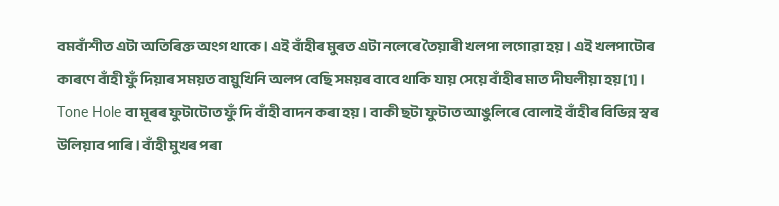বমবাঁশীত এটা অতিৰিক্ত অংগ থাকে। এই বাঁহীৰ মুৰত এটা নলেৰে তৈয়াৰী খলপা লগোৱা হয়। এই খলপাটোৰ কাৰণে বাঁহী ফুঁ দিয়াৰ সময়ত বায়ুখিনি অলপ বেছি সময়ৰ বাবে থাকি যায় সেয়ে বাঁহীৰ মাত দীঘলীয়া হয়[1]।
Tone Hole বা মূৰৰ ফুটাটোত ফুঁ দি বাঁহী বাদন কৰা হয়। বাকী ছটা ফুটাত আঙুলিৰে বোলাই বাঁহীৰ বিভিন্ন স্বৰ উলিয়াব পাৰি। বাঁহী মুখৰ পৰা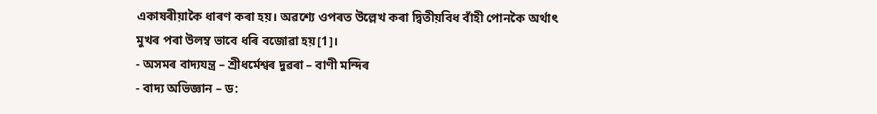একাষৰীয়াকৈ ধাৰণ কৰা হয়। অৱশ্যে ওপৰত উল্লেখ কৰা দ্বিতীয়বিধ বাঁহী পোনকৈ অৰ্থাৎ মুখৰ পৰা উলম্ব ভাবে ধৰি বজোৱা হয়[1]।
- অসমৰ বাদ্যযন্ত্ৰ – শ্ৰীধৰ্মেশ্বৰ দুৱৰা – বাণী মন্দিৰ
- বাদ্য অভিজ্ঞান – ড: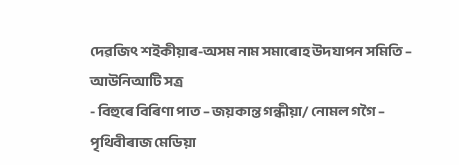দেৱজিৎ শইকীয়াৰ-অসম নাম সমাৰোহ উদযাপন সমিতি – আউনিআটি সত্ৰ
- বিহুৰে বিৰিণা পাত – জয়কান্ত গন্ধীয়া/ নোমল গগৈ – পৃথিবীৰাজ মেডিয়া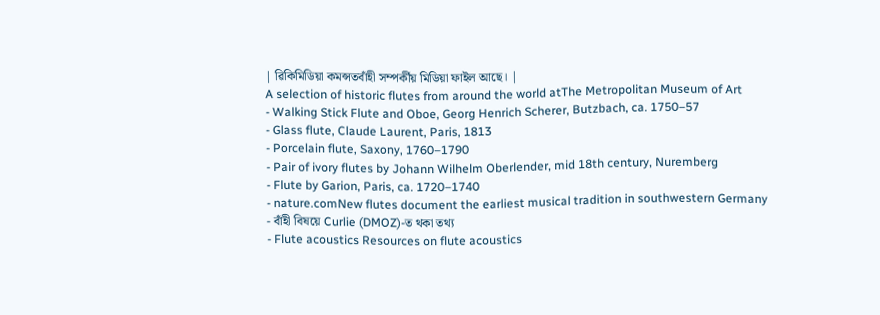| ৱিকিমিডিয়া কমন্সতবাঁহী সম্পৰ্কীয় মিডিয়া ফাইল আছে। |
A selection of historic flutes from around the world atThe Metropolitan Museum of Art
- Walking Stick Flute and Oboe, Georg Henrich Scherer, Butzbach, ca. 1750–57
- Glass flute, Claude Laurent, Paris, 1813
- Porcelain flute, Saxony, 1760–1790
- Pair of ivory flutes by Johann Wilhelm Oberlender, mid 18th century, Nuremberg
- Flute by Garion, Paris, ca. 1720–1740
- nature.comNew flutes document the earliest musical tradition in southwestern Germany
- বাঁহী বিষয়ে Curlie (DMOZ)-ত থকা তথ্য
- Flute acoustics Resources on flute acoustics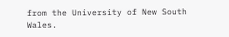from the University of New South Wales.